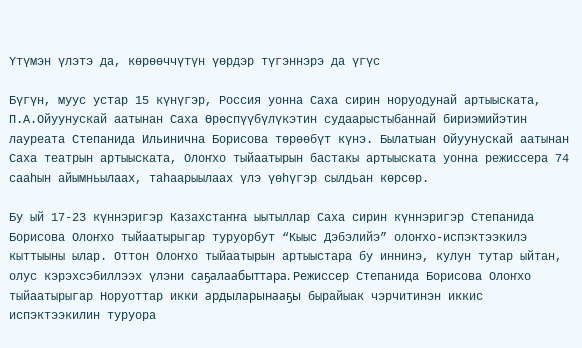Үтүмэн үлэтэ да, көрөөччүтүн үөрдэр түгэннэрэ да үгүс

Бүгүн, муус устар 15 күнүгэр, Россия уонна Саха сирин норуодунай артыыската, П.А.Ойуунускай аатынан Саха Өрөспүүбүлүкэтин судаарыстыбаннай бириэмийэтин лауреата Степанида Ильинична Борисова төрөөбүт күнэ. Былатыан Ойуунускай аатынан Саха театрын артыыската, Олоҥхо тыйаатырын бастакы артыыската уонна режиссера 74 сааһын айымньылаах, таһаарыылаах үлэ үөһүгэр сылдьан көрсөр.

Бу ый 17-23 күннэригэр Казахстаҥҥа ыытыллар Саха сирин күннэригэр Степанида Борисова Олоҥхо тыйаатырыгар туруорбут “Кыыс Дэбэлийэ” олоҥхо-испэктээкилэ кыттыыны ылар. Оттон Олоҥхо тыйаатырын артыыстара бу иннинэ, кулун тутар ыйтан, олус кэрэхсэбиллээх үлэни саҕалаабыттара. Режиссер Степанида Борисова Олоҥхо тыйаатырыгар Норуоттар икки ардыларынааҕы бырайыак чэрчитинэн иккис испэктээкилин туруора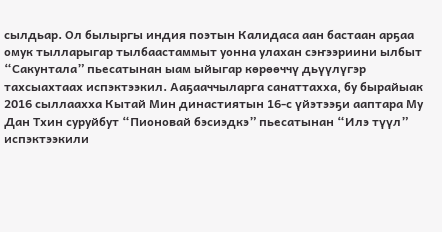сылдьар. Ол былыргы индия поэтын Калидаса аан бастаан арҕаа омук тылларыгар тылбаастаммыт уонна улахан сэҥээриини ылбыт “Сакунтала” пьесатынан ыам ыйыгар көрөөччү дьүүлүгэр тахсыахтаах испэктээкил. Ааҕааччыларга санаттахха, бу бырайыак 2016 сыллаахха Кытай Мин династиятын 16-с үйэтээҕи ааптара Му Дан Тхин суруйбут “Пионовай бэсиэдкэ” пьесатынан “Илэ түүл” испэктээкили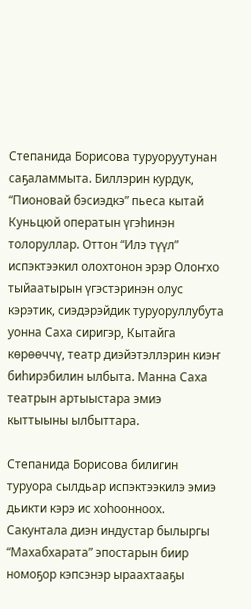Степанида Борисова туруоруутунан саҕаламмыта. Биллэрин курдук, “Пионовай бэсиэдкэ” пьеса кытай Куньцюй оператын үгэһинэн толоруллар. Оттон “Илэ түүл” испэктээкил олохтонон эрэр Олоҥхо тыйаатырын үгэстэринэн олус кэрэтик, сиэдэрэйдик туруоруллубута уонна Саха сиригэр, Кытайга көрөөччү, театр диэйэтэллэрин киэҥ биһирэбилин ылбыта. Манна Саха театрын артыыстара эмиэ кыттыыны ылбыттара.

Степанида Борисова билигин туруора сылдьар испэктээкилэ эмиэ дьикти кэрэ ис хоһоонноох. Сакунтала диэн индустар былыргы “Махабхарата” эпостарын биир номоҕор кэпсэнэр ыраахтааҕы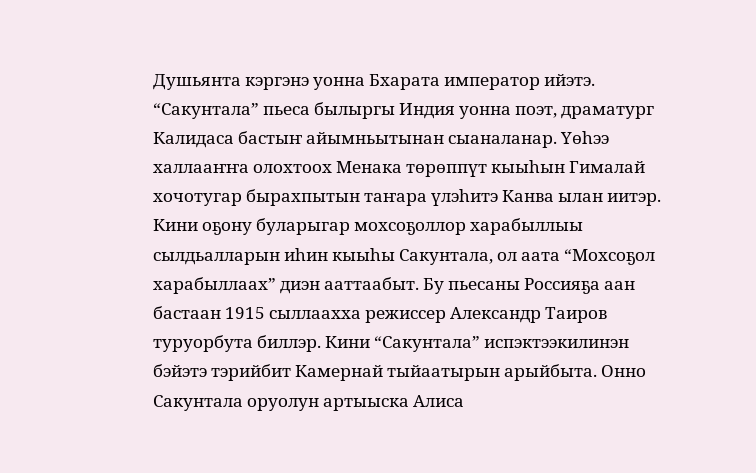Душьянта кэргэнэ уонна Бхарата император ийэтэ. “Сакунтала” пьеса былыргы Индия уонна поэт, драматург Калидаса бастыҥ айымньытынан сыаналанар. Үөһээ халлааҥҥа олохтоох Менака төрөппүт кыыһын Гималай хочотугар бырахпытын таҥара үлэһитэ Канва ылан иитэр. Кини оҕону буларыгар мохсоҕоллор харабыллыы сылдьалларын иһин кыыһы Сакунтала, ол аата “Мохсоҕол харабыллаах” диэн ааттаабыт. Бу пьесаны Россияҕа аан бастаан 1915 сыллаахха режиссер Александр Таиров туруорбута биллэр. Кини “Сакунтала” испэктээкилинэн бэйэтэ тэрийбит Камернай тыйаатырын арыйбыта. Онно Сакунтала оруолун артыыска Алиса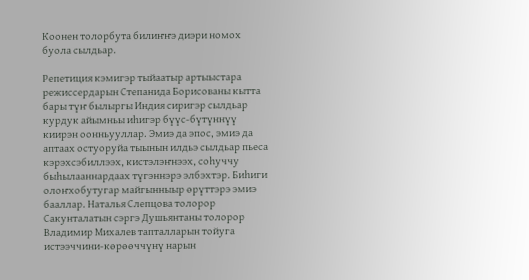Коонен толорбута билиҥҥэ диэри номох буола сылдьар.

Репетиция кэмигэр тыйаатыр артыыстара режиссердарын Степанида Борисованы кытта бары түҥ былыргы Индия сиригэр сылдьар курдук айымньы иһигэр бүүс-бүтүннүү киирэн оонньууллар. Эмиэ да эпос, эмиэ да аптаах остуоруйа тыынын илдьэ сылдьар пьеса кэрэхсэбиллээх, кистэлэҥнээх, соһуччу быһылааннардаах түгэннэрэ элбэхтэр. Биһиги олоҥхобутугар майгынныыр өрүттэрэ эмиэ бааллар. Наталья Слепцова толорор Сакунталатын сэргэ Душьянтаны толорор Владимир Михалев тапталларын тойуга истээччини-көрөөччүнү нарын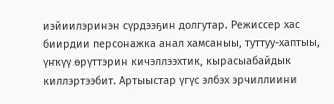иэйиилэринэн сүрдээҕин долгутар. Режиссер хас биирдии персонажка анал хамсаныы, туттуу-хаптыы, үҥкүү өрүттэрин кичэллээхтик, кырасыабайдык киллэртээбит. Артыыстар үгүс элбэх эрчиллиини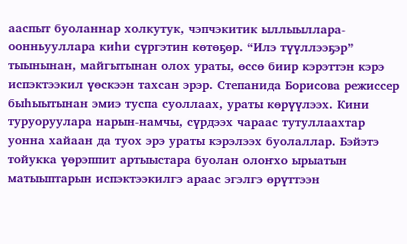ааспыт буоланнар холкутук, чэпчэкитик ыллыыллара-оонньууллара киһи сүргэтин көтөҕөр. “Илэ түүллээҕэр” тыынынан, майгытынан олох ураты, өссө биир кэрэттэн кэрэ испэктээкил үөскээн тахсан эрэр. Степанида Борисова режиссер быһыытынан эмиэ туспа суоллаах, ураты көрүүлээх. Кини туруоруулара нарын-намчы, сүрдээх чараас тутуллаахтар уонна хайаан да туох эрэ ураты кэрэлээх буолаллар. Бэйэтэ тойукка үөрэппит артыыстара буолан олоҥхо ырыатын матыыптарын испэктээкилгэ араас эгэлгэ өрүттээн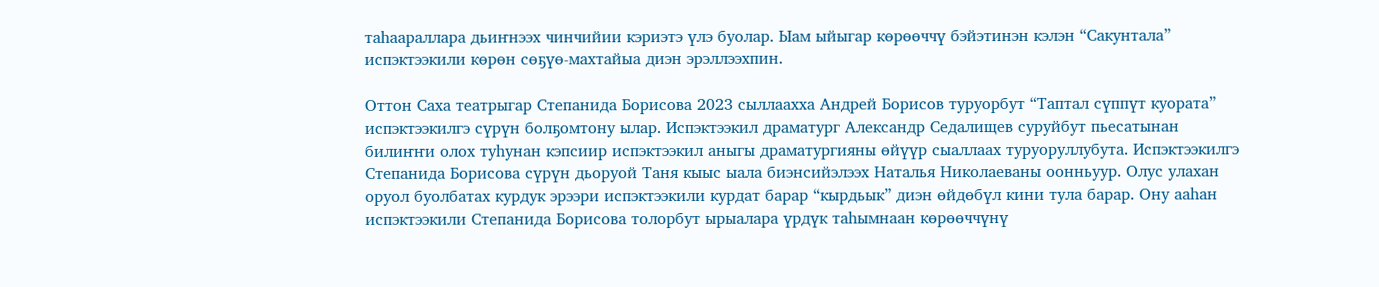таһаараллара дьиҥнээх чинчийии кэриэтэ үлэ буолар. Ыам ыйыгар көрөөччү бэйэтинэн кэлэн “Сакунтала” испэктээкили көрөн сөҕүө-махтайыа диэн эрэллээхпин.

Оттон Саха театрыгар Степанида Борисова 2023 сыллаахха Андрей Борисов туруорбут “Таптал сүппүт куората” испэктээкилгэ сүрүн болҕомтону ылар. Испэктээкил драматург Александр Седалищев суруйбут пьесатынан билиҥҥи олох туһунан кэпсиир испэктээкил аныгы драматургияны өйүүр сыаллаах туруоруллубута. Испэктээкилгэ Степанида Борисова сүрүн дьоруой Таня кыыс ыала биэнсийэлээх Наталья Николаеваны оонньуур. Олус улахан оруол буолбатах курдук эрээри испэктээкили курдат барар “кырдьык” диэн өйдөбүл кини тула барар. Ону ааһан испэктээкили Степанида Борисова толорбут ырыалара үрдүк таһымнаан көрөөччүнү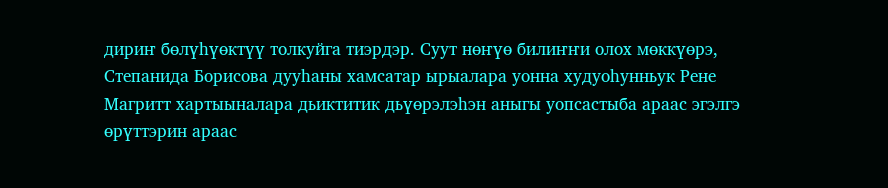дириҥ бөлүһүөктүү толкуйга тиэрдэр. Суут нөҥүө билиҥҥи олох мөккүөрэ, Степанида Борисова дууһаны хамсатар ырыалара уонна худуоһунньук Рене Магритт хартыыналара дьиктитик дьүөрэлэһэн аныгы уопсастыба араас эгэлгэ өрүттэрин араас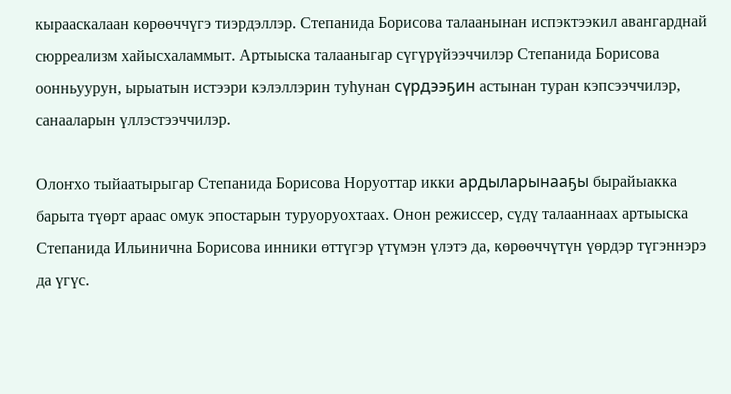кырааскалаан көрөөччүгэ тиэрдэллэр. Степанида Борисова талаанынан испэктээкил авангарднай сюрреализм хайысхаламмыт. Артыыска талааныгар сүгүрүйээччилэр Степанида Борисова оонньуурун, ырыатын истээри кэлэллэрин туһунан сүрдээҕин астынан туран кэпсээччилэр, санааларын үллэстээччилэр.

Олоҥхо тыйаатырыгар Степанида Борисова Норуоттар икки ардыларынааҕы бырайыакка барыта түөрт араас омук эпостарын туруоруохтаах. Онон режиссер, сүдү талааннаах артыыска Степанида Ильинична Борисова инники өттүгэр үтүмэн үлэтэ да, көрөөччүтүн үөрдэр түгэннэрэ да үгүс.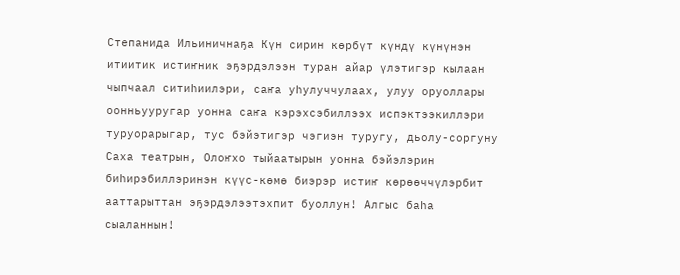Степанида Ильиничнаҕа Күн сирин көрбүт күндү күнүнэн итиитик истиҥник эҕэрдэлээн туран айар үлэтигэр кылаан чыпчаал ситиһиилэри, саҥа уһулуччулаах, улуу оруоллары оонньууругар уонна саҥа кэрэхсэбиллээх испэктээкиллэри туруорарыгар, тус бэйэтигэр чэгиэн туругу, дьолу-соргуну Саха театрын, Олоҥхо тыйаатырын уонна бэйэлэрин биһирэбиллэринэн күүс-көмө биэрэр истиҥ көрөөччүлэрбит ааттарыттан эҕэрдэлээтэхпит буоллун! Алгыс баһа сыаланнын!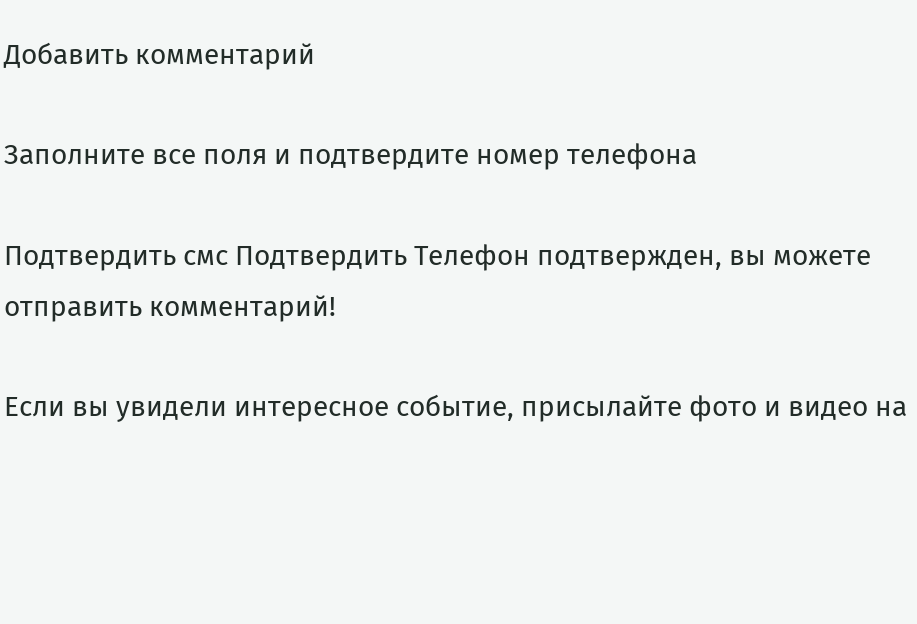Добавить комментарий

Заполните все поля и подтвердите номер телефона

Подтвердить смс Подтвердить Телефон подтвержден, вы можете отправить комментарий!

Если вы увидели интересное событие, присылайте фото и видео на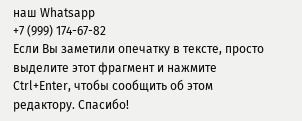наш Whatsapp
+7 (999) 174-67-82
Если Вы заметили опечатку в тексте, просто выделите этот фрагмент и нажмите Ctrl+Enter, чтобы сообщить об этом редактору. Спасибо!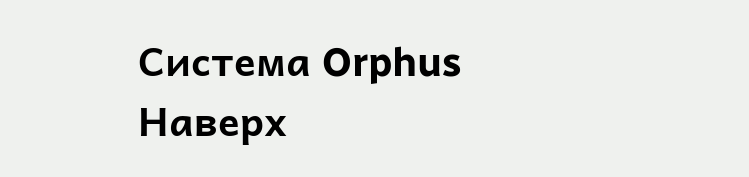Система Orphus
Наверх